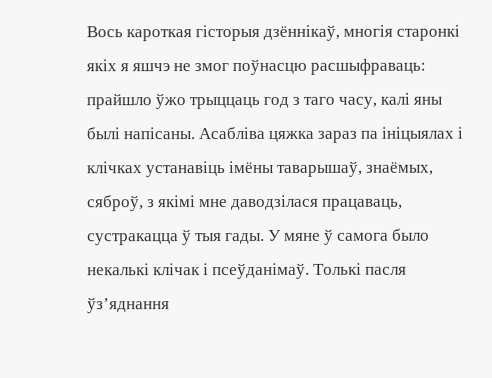Вось кароткая гісторыя дзённікаў, многія старонкі якіх я яшчэ не змог поўнасцю расшыфраваць: прайшло ўжо трыццаць год з таго часу, калі яны былі напісаны. Асабліва цяжка зараз па ініцыялах і клічках устанавіць імёны таварышаў, знаёмых, сяброў, з якімі мне даводзілася працаваць, сустракацца ў тыя гады. У мяне ў самога было некалькі клічак і псеўданімаў. Толькі пасля ўз’яднання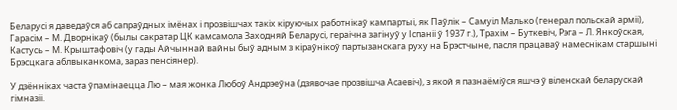Беларусі я даведаўся аб сапраўдных імёнах і прозвішчах такіх кіруючых работнікаў кампартыі, як Паўлік – Самуіл Малько (генерал польскай арміі), Гарасім – М. Дворнікаў (былы сакратар ЦК камсамола Заходняй Беларусі, гераічна загінуў у Іспаніі ў 1937 г.), Трахім – Буткевіч, Рэга – Л. Янкоўская, Кастусь – М. Крыштафовіч (у гады Айчыннай вайны быў адным з кіраўнікоў партызанскага руху на Брэстчыне, пасля працаваў намеснікам старшыні Брэсцкага аблвыканкома, зараз пенсіянер).

У дзённіках часта ўпамінаецца Лю – мая жонка Любоў Андрэеўна (дзявочае прозвішча Асаевіч), з якой я пазнаёміўся яшчэ ў віленскай беларускай гімназіі.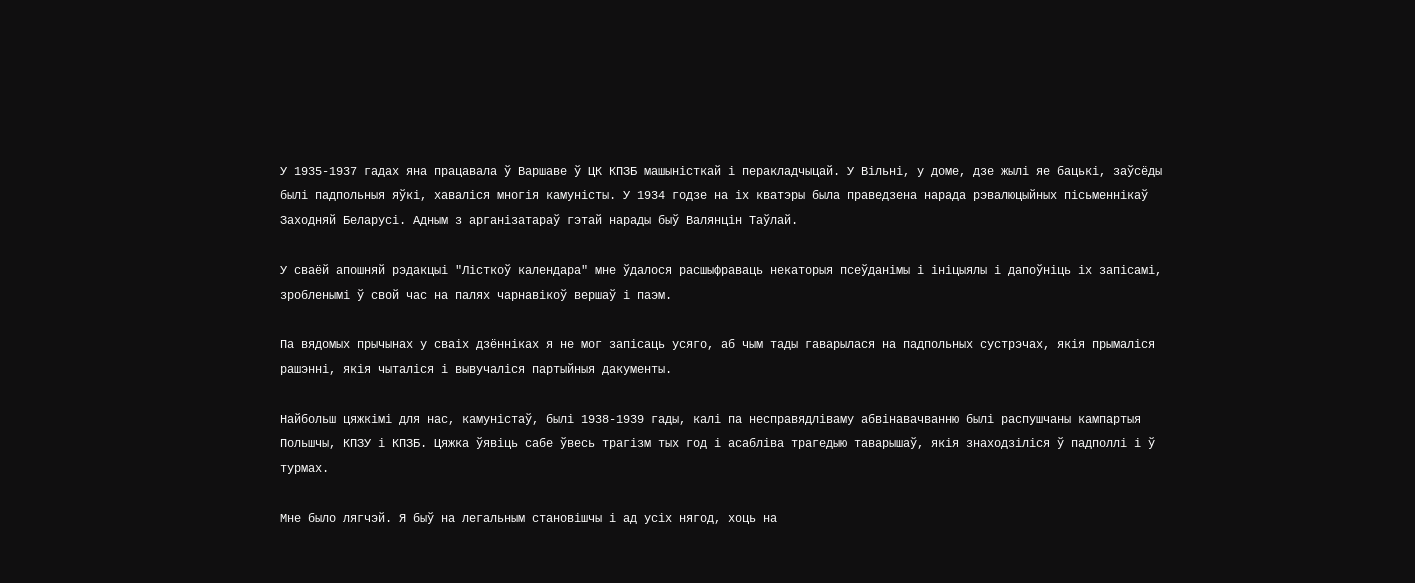У 1935-1937 гадах яна працавала ў Варшаве ў ЦК КПЗБ машыністкай і перакладчыцай. У Вільні, у доме, дзе жылі яе бацькі, заўсёды былі падпольныя яўкі, хаваліся многія камуністы. У 1934 годзе на іх кватэры была праведзена нарада рэвалюцыйных пісьменнікаў Заходняй Беларусі. Адным з арганізатараў гэтай нарады быў Валянцін Таўлай.

У сваёй апошняй рэдакцыі "Лісткоў календара" мне ўдалося расшыфраваць некаторыя псеўданімы і ініцыялы і дапоўніць іх запісамі, зробленымі ў свой час на палях чарнавікоў вершаў і паэм.

Па вядомых прычынах у сваіх дзённіках я не мог запісаць усяго, аб чым тады гаварылася на падпольных сустрэчах, якія прымаліся рашэнні, якія чыталіся і вывучаліся партыйныя дакументы.

Найбольш цяжкімі для нас, камуністаў, былі 1938-1939 гады, калі па несправядліваму абвінавачванню былі распушчаны кампартыя Польшчы, КПЗУ і КПЗБ. Цяжка ўявіць сабе ўвесь трагізм тых год і асабліва трагедыю таварышаў, якія знаходзіліся ў падполлі і ў турмах.

Мне было лягчэй. Я быў на легальным становішчы і ад усіх нягод, хоць на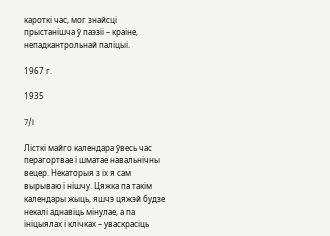кароткі час, мог знайсці прыстанішча ў паэзіі – краіне, непадкантрольнай паліцыі.

1967 г.

1935

7/I

Лісткі майго календара ўвесь час перагортвае і шматае навальнічны вецер. Некаторыя з іх я сам вырываю і нішчу. Цяжка па такім календары жыць, яшчэ цяжэй будзе некалі аднавіць мінулае, а па ініцыялах і клічках – уваскрасіць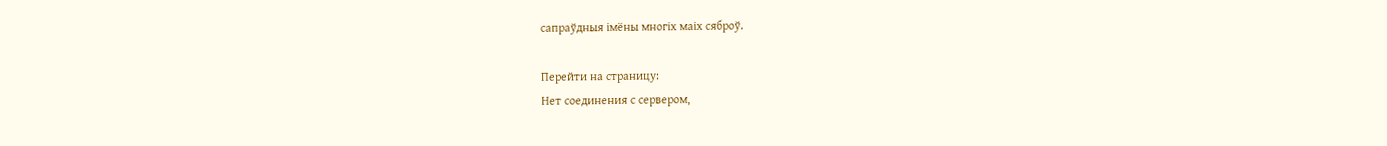сапраўдныя імёны многіх маіх сяброў.

Перейти на страницу:
Нет соединения с сервером,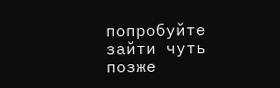попробуйте зайти чуть позже